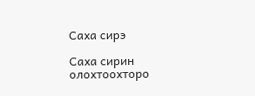Саха сирэ

Саха сирин олохтоохторо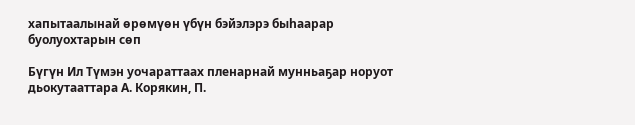хапытаалынай өрөмүөн үбүн бэйэлэрэ быһаарар буолуохтарын сөп

Бүгүн Ил Түмэн уочараттаах пленарнай мунньаҕар норуот дьокутааттара А. Корякин, П.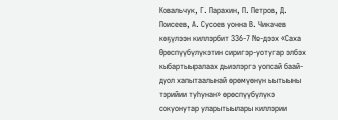Ковальчук, Г. Парахин, П. Петров, Д. Поисеев, А. Сусоев уонна В. Чикачев көҕүлээн киллэрбит 336-7 №-дээх «Саха Өрөспүүбүлүкэтин сиригэр-уотугар элбэх кыбартыыралаах дьиэлэргэ уопсай баай-дуол хапытаалынай өрөмүөнүн ыытыыны тэрийии туһунан» өрөспүүбүлүкэ сокуонутар уларытыылары киллэрии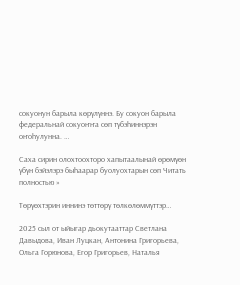сокуонун барыла көрүлүннэ. Бу сокуон барыла федеральнай сокуоҥҥа сөп түбэһиннэрэн оҥоһулунна. …

Саха сирин олохтоохторо хапытаалынай өрөмүөн үбүн бэйэлэрэ быһаарар буолуохтарын сөп Читать полностью »

Төрүөхтэрин иннинэ төттөрү төлкөлөммүттэр…

2025 сыл от ыйыгар дьокутааттар Светлана Давыдова, Иван Луцкан, Антонина Григорьева, Ольга Горюнова, Егор Григорьев, Наталья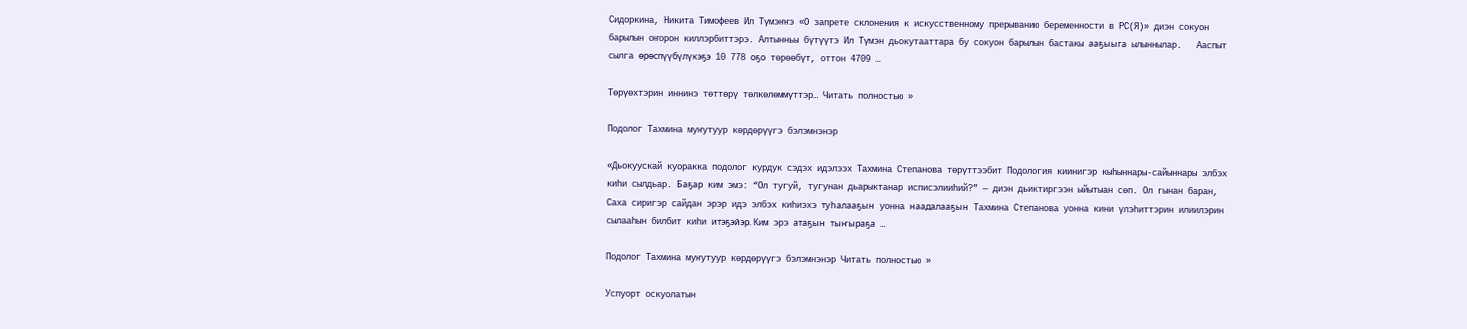Сидоркина, Никита Тимофеев Ил Түмэҥҥэ «О запрете склонения к искусственному прерыванию беременности в РС(Я)» диэн сокуон барылын оҥорон киллэрбиттэрэ. Алтынньы бүтүүтэ Ил Түмэн дьокутааттара бу сокуон барылын бастакы ааҕыыга ылыннылар.   Ааспыт сылга өрөспүүбүлүкэҕэ 10 778 оҕо төрөөбүт, оттон 4709 …

Төрүөхтэрин иннинэ төттөрү төлкөлөммүттэр… Читать полностью »

Подолог Тахмина муҥутуур көрдөрүүгэ бэлэмнэнэр

«Дьокуускай куоракка подолог курдук сэдэх идэлээх Тахмина Степанова төрүттээбит Подология киинигэр кыһыннары-сайыннары элбэх киһи сылдьар. Баҕар ким эмэ: “Ол тугуй, тугунан дьарыктанар исписэлииһий?” — диэн дьиктиргээн ыйытыан сөп. Ол гынан баран, Саха сиригэр сайдан эрэр идэ элбэх киһиэхэ туһалааҕын уонна наадалааҕын Тахмина Степанова уонна кини үлэһиттэрин илиилэрин сылааһын билбит киһи итэҕэйэр. Ким эрэ атаҕын тыҥыраҕа …

Подолог Тахмина муҥутуур көрдөрүүгэ бэлэмнэнэр Читать полностью »

Успуорт оскуолатын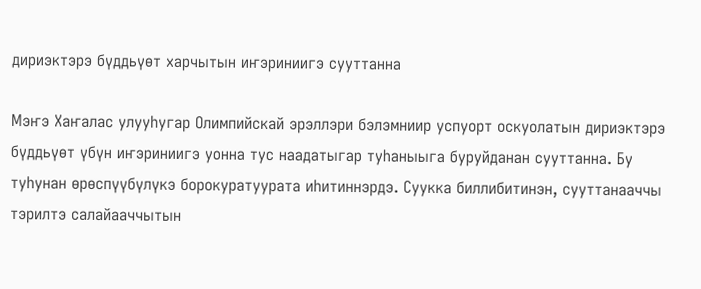дириэктэрэ бүддьүөт харчытын иҥэриниигэ сууттанна

Мэҥэ Хаҥалас улууһугар Олимпийскай эрэллэри бэлэмниир успуорт оскуолатын дириэктэрэ бүддьүөт үбүн иҥэриниигэ уонна тус наадатыгар туһаныыга буруйданан сууттанна. Бу туһунан өрөспүүбүлүкэ борокуратуурата иһитиннэрдэ. Суукка биллибитинэн, сууттанааччы тэрилтэ салайааччытын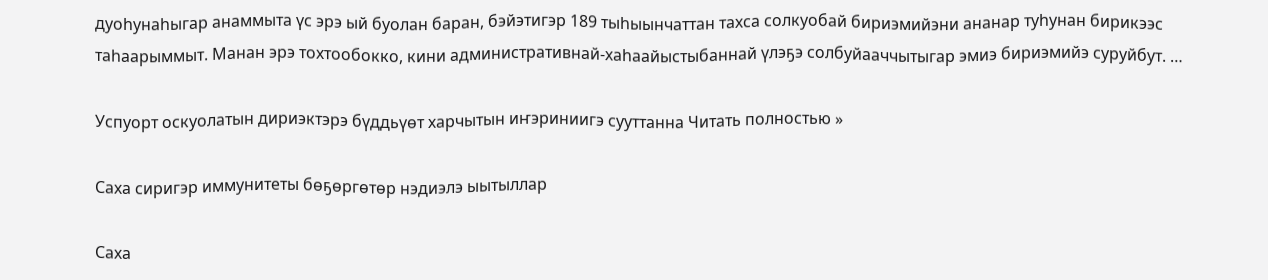дуоһунаһыгар анаммыта үс эрэ ый буолан баран, бэйэтигэр 189 тыһыынчаттан тахса солкуобай бириэмийэни ананар туһунан бирикээс таһаарыммыт. Манан эрэ тохтообокко, кини административнай-хаһаайыстыбаннай үлэҕэ солбуйааччытыгар эмиэ бириэмийэ суруйбут. …

Успуорт оскуолатын дириэктэрэ бүддьүөт харчытын иҥэриниигэ сууттанна Читать полностью »

Саха сиригэр иммунитеты бөҕөргөтөр нэдиэлэ ыытыллар

Саха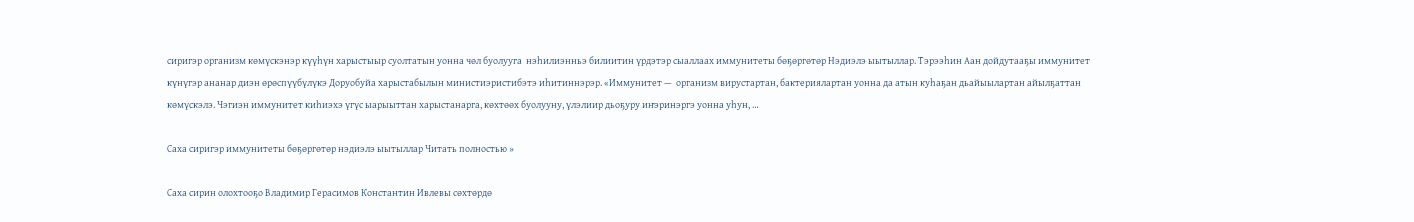сиригэр организм көмүскэнэр күүһүн харыстыыр суолтатын уонна чөл буолууга  нэһилиэнньэ билиитин үрдэтэр сыаллаах иммунитеты бөҕөргөтөр Нэдиэлэ ыытыллар. Тэрээһин Аан дойдутааҕы иммунитет күнүгэр ананар диэн өрөспүүбүлүкэ Доруобуйа харыстабылын министиэристибэтэ иһитиннэрэр. «Иммунитет —  организм вирустартан, бактериялартан уонна да атын куһаҕан дьайыылартан айылҕаттан көмүскэлэ. Чэгиэн иммунитет киһиэхэ үгүс ыарыыттан харыстанарга, көхтөөх буолууну, үлэлиир дьоҕуру иҥэринэргэ уонна уһун, …

Саха сиригэр иммунитеты бөҕөргөтөр нэдиэлэ ыытыллар Читать полностью »

Саха сирин олохтооҕо Владимир Герасимов Константин Ивлевы сөхтөрдө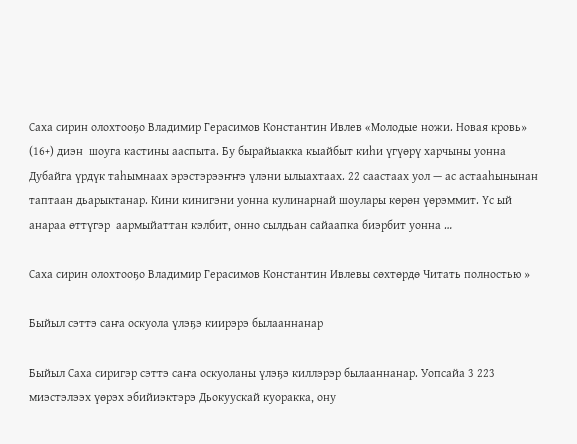Саха сирин олохтооҕо Владимир Герасимов Константин Ивлев «Молодые ножи. Новая кровь» (16+) диэн  шоуга кастины ааспыта. Бу бырайыакка кыайбыт киһи үгүөрү харчыны уонна Дубайга үрдүк таһымнаах эрэстэрээҥҥэ үлэни ылыахтаах. 22 саастаах уол — ас астааһынынан таптаан дьарыктанар. Кини кинигэни уонна кулинарнай шоулары көрөн үөрэммит. Үс ый анараа өттүгэр  аармыйаттан кэлбит, онно сылдьан сайаапка биэрбит уонна …

Саха сирин олохтооҕо Владимир Герасимов Константин Ивлевы сөхтөрдө Читать полностью »

Быйыл сэттэ саҥа оскуола үлэҕэ киирэрэ былааннанар

Быйыл Саха сиригэр сэттэ саҥа оскуоланы үлэҕэ киллэрэр былааннанар. Уопсайа 3 223 миэстэлээх үөрэх эбийиэктэрэ Дьокуускай куоракка, ону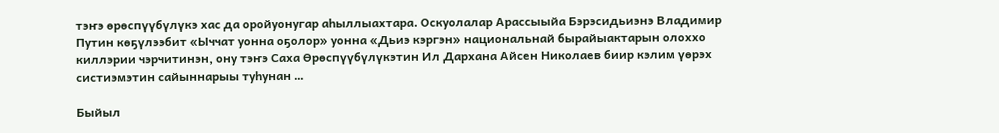тэҥэ өрөспүүбүлүкэ хас да оройуонугар аһыллыахтара. Оскуолалар Арассыыйа Бэрэсидьиэнэ Владимир Путин көҕүлээбит «Ыччат уонна оҕолор» уонна «Дьиэ кэргэн» национальнай бырайыактарын олоххо киллэрии чэрчитинэн, ону тэҥэ Саха Өрөспүүбүлүкэтин Ил Дархана Айсен Николаев биир кэлим үөрэх систиэмэтин сайыннарыы туһунан …

Быйыл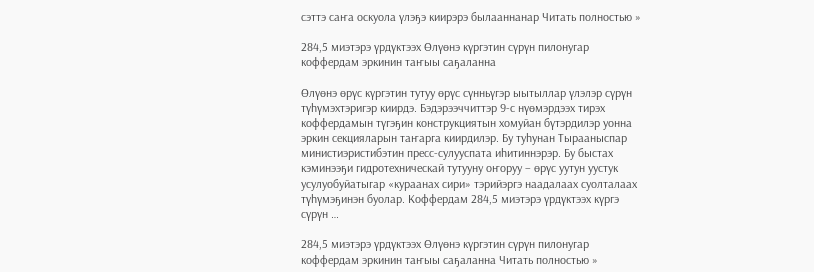сэттэ саҥа оскуола үлэҕэ киирэрэ былааннанар Читать полностью »

284,5 миэтэрэ үрдүктээх Өлүөнэ күргэтин сүрүн пилонугар коффердам эркинин таҥыы саҕаланна

Өлүөнэ өрүс күргэтин тутуу өрүс сүнньүгэр ыытыллар үлэлэр сүрүн  түһүмэхтэригэр киирдэ. Бэдэрээччиттэр 9-с нүөмэрдээх тирэх коффердамын түгэҕин конструкциятын хомуйан бүтэрдилэр уонна эркин секцияларын таҥарга киирдилэр. Бу туһунан Тырааныспар министиэристибэтин пресс-сулууспата иһитиннэрэр. Бу быстах кэминээҕи гидротехническай тутууну оҥоруу – өрүс уутун уустук усулуобуйатыгар «кураанах сири» тэрийэргэ наадалаах суолталаах түһүмэҕинэн буолар. Коффердам 284,5 миэтэрэ үрдүктээх күргэ сүрүн …

284,5 миэтэрэ үрдүктээх Өлүөнэ күргэтин сүрүн пилонугар коффердам эркинин таҥыы саҕаланна Читать полностью »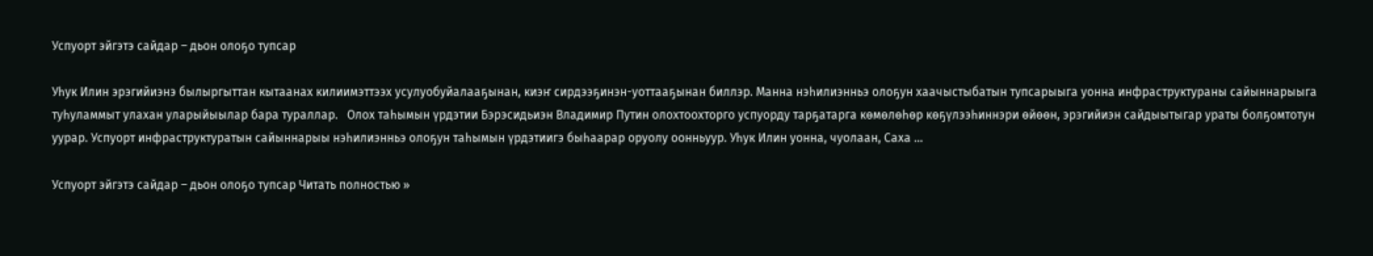Успуорт эйгэтэ сайдар – дьон олоҕо тупсар

Уһук Илин эрэгийиэнэ былыргыттан кытаанах килиимэттээх усулуобуйалааҕынан, киэҥ сирдээҕинэн-уоттааҕынан биллэр. Манна нэһилиэнньэ олоҕун хаачыстыбатын тупсарыыга уонна инфраструктураны сайыннарыыга туһуламмыт улахан уларыйыылар бара тураллар.   Олох таһымын үрдэтии Бэрэсидьиэн Владимир Путин олохтоохторго успуорду тарҕатарга көмөлөһөр көҕүлээһиннэри өйөөн, эрэгийиэн сайдыытыгар ураты болҕомтотун уурар. Успуорт инфраструктуратын сайыннарыы нэһилиэнньэ олоҕун таһымын үрдэтиигэ быһаарар оруолу оонньуур. Уһук Илин уонна, чуолаан, Саха …

Успуорт эйгэтэ сайдар – дьон олоҕо тупсар Читать полностью »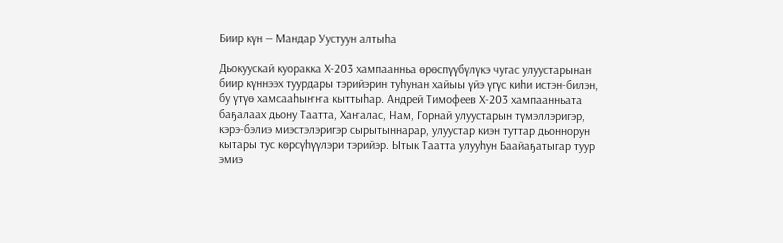Биир күн — Мандар Уустуун алтыһа

Дьокуускай куоракка Х-203 хампаанньа өрөспүүбүлүкэ чугас улуустарынан биир күннээх туурдары тэрийэрин туһунан хайыы үйэ үгүс киһи истэн-билэн, бу үтүө хамсааһыҥҥа кыттыһар. Андрей Тимофеев Х-203 хампаанньата баҕалаах дьону Таатта, Хаҥалас, Нам, Горнай улуустарын түмэллэригэр, кэрэ-бэлиэ миэстэлэригэр сырытыннарар, улуустар киэн туттар дьоннорун кытары тус көрсүһүүлэри тэрийэр. Ытык Таатта улууһун Баайаҕатыгар туур эмиэ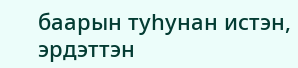баарын туһунан истэн, эрдэттэн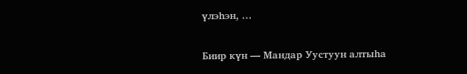үлэһэн, …

Биир күн — Мандар Уустуун алтыһа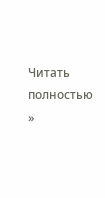Читать полностью »